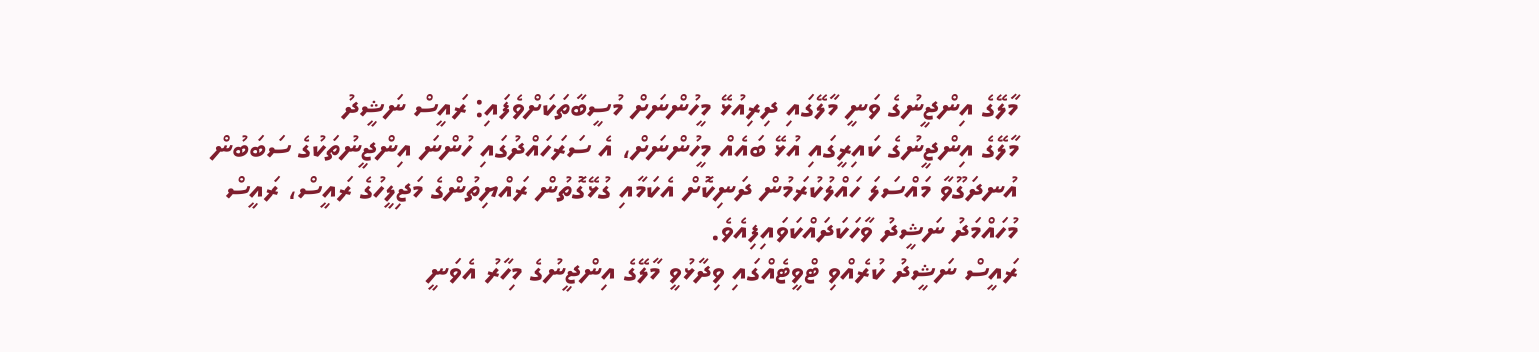މާލޭގެ އިންޖީނުގެ ވަނީ މާލޭގައި ދިރިއުޅޭ މީހުންނަށް މުސީބާތަކަށްވެފައި: ރައީސް ނަޝީދު
މާލޭގެ އިންޖީނުގެ ކައިރީގައި އުޅޭ ބައެއް މީހުންނަށް، އެ ސަރަހައްދުގައި ހުންނަ އިންޖީނުތަކުގެ ސަބަބުން އުނދަގޫވާ މައްސަލަ ހައްލުކުރަމުން ދަނިކޮށް އެކަމާއި ގުޅޭގޮތުން ރައްޔިތުންގެ މަޖިލީހުގެ ރައީސް، ރައީސް މުހައްމަދު ނަޝީދު ވާހަކަދައްކަވައިފިއެވެ.
ރައީސް ނަޝީދު ކުރެއްވި ޓްވީޓެއްގައި ވިދާޅުވީ މާލޭގެ އިންޖީނުގެ މިހާރު އެވަނީ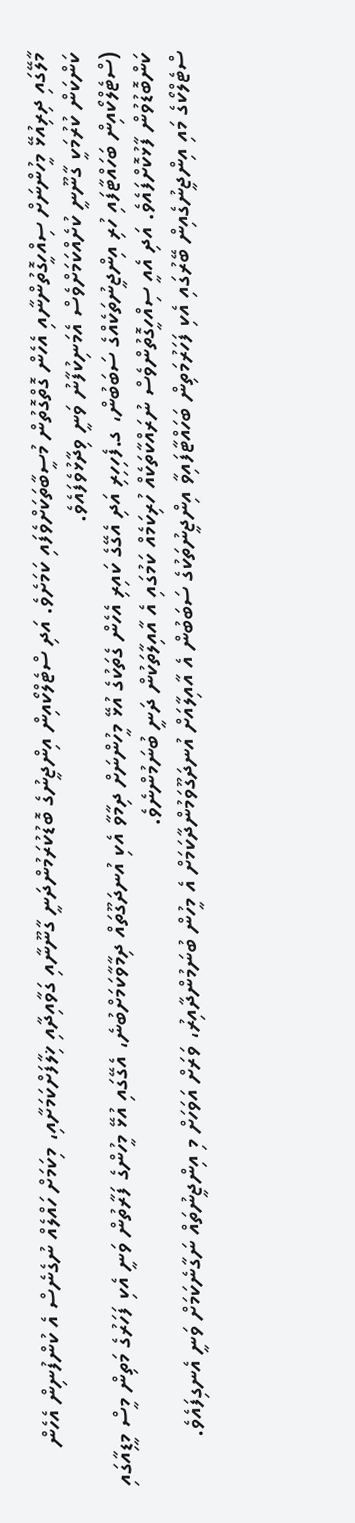މާލޭގައި ދިރިއުޅޭ މީހުންނަށް ސިއްހީގޮތުންނާއި އެހެން ގޮތްގޮތުން މުސީބާތަކަށްވެފައި ކަމަށެވެ. އަދި ސްޓެލްކޯއިން އިންޖީނުގެ ބޮޑުކުރަމުންދަނީ ގާނޫނާއި ގަވާއިދާއި ޚިލާފަށްކަމަށާއި، މިކަމަށް ހައްލެއް ނުގެނެސް އެ ކުންފުނިން އެހެން ކަންކަން ކުރުމަކީ ގާނޫނީ ކުށެއްކަމަށްވެސް އެމަނިކުފާނު ވަނީ ވިދާޅުވެފައެވެ.
(ސްޓެލްކޯއިން ބަހައްޓާފައި ހުރި އިންޖީނުތަކެއްގެ ސަބަބުން، ގ.ފެހިހިރި އަދި އެގޭގެ ކައިރި އެހެން ގެތަކުގެ އުޅޭ މީހުންނަށް ދިމާވާ އެކި އުނދަގޫތައް ދިމާވާކަމަށްބުނެ، އެގޭގައި އުޅޭ މީހުންގެ ފަރާތުން ވަނީ އެކި ފަހަރުގެ މަތިން މީސް މީޑިއާގައި ކަންބޮޑުވުން ފާޅުކޮށްފައެވެ. އަދި އެއީ ސިއްހީގޮތުންވެސް ނުރައްކާތަކެއް ހުރިކަމެއް ކަމުގައި އެ އާއިލާތަކުން ދަނީ ބުނަމުންނެވެ.
ސްޓެލްކޯގެ މައި އިންޖީނުގެއިން ބޭރުގައި އެކި ފަހަރުމަތިން ބަހައްޓާފައިވާ އިންޖީނުތަކުގެ ސަބަބުން އެ އާއިލާއަށް އުނދަގޫވަމުންދާކަމަށް އެ މީހުން ބުނަމުންދާއިރު، ވަރަށް އަވަހަށް މި އިންޖީނުތައް ނަގާނެކަމަށް ވަނީ އެނގިފައެވެ.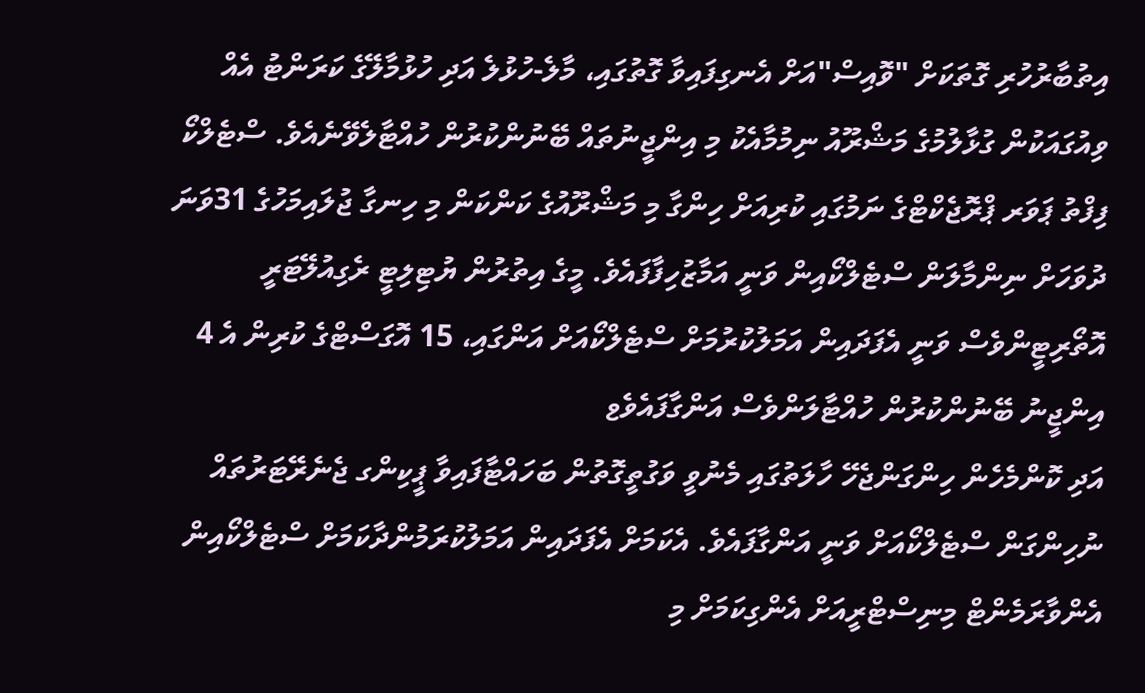އިތުބާރުހުރި ގޮތަކަށް "ވޮއިސް"އަށް އެނގިފައިވާ ގޮތުގައި، މާލެ-ހުޅުލެ އަދި ހުޅުމާލޭގެ ކަރަންޓު އެއް ވިއުގައަކުން ގުޅާލުމުގެ މަޝްރޫއު ނިމުމާއެކު މި އިންޖީނުތައް ބޭނުންކުރުން ހުއްޓާލެވޭނެއެވެ. ސްޓެލްކޯ ފިފްތު ޕަވަރ ޕްރޮޖެކްޓްގެ ނަމުގައި ކުރިއަށް ހިންގާ މި މަޝްރޫއުގެ ކަންކަން މި ހިނގާ ޖުލައިމަހުގެ 31ވަނަ ދުވަހަށް ނިންމާލަން ސްޓެލްކޯއިން ވަނީ އަމާޒުހިފާފައެވެ. މީގެ އިތުރުން ޔުޓިލިޓީ ރެގިއުލޭޓަރީ އޮތޯރިޓީންވެސް ވަނީ އެފަދައިން އަމަލުކުރުމަށް ސްޓެލްކޯއަށް އަންގައި، 15 އޮގަސްޓްގެ ކުރިން އެ 4 އިންޖީނު ބޭނުންކުރުން ހުއްޓާލަންވެސް އަންގާފައެވެޱ
އަދި ކޮންމެހެން ހިންގަންޖެހޭ ހާލަތުގައި މެނުވީ ވަގުތީގޮތުން ބަހައްޓާފައިވާ ޕީކިންގ ޖެނެރޭޓަރުތައް ނުހިންގަން ސްޓެލްކޯއަށް ވަނީ އަންގާފައެވެ. އެކަމަށް އެފަދައިން އަމަލުކުރަމުންދާކަމަށް ސްޓެލްކޯއިން އެންވާރަމެންޓް މިނިސްޓްރީއަށް އެންގިކަމަށް މި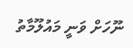ނޫހަށް ވަނީ މައުލޫމާތު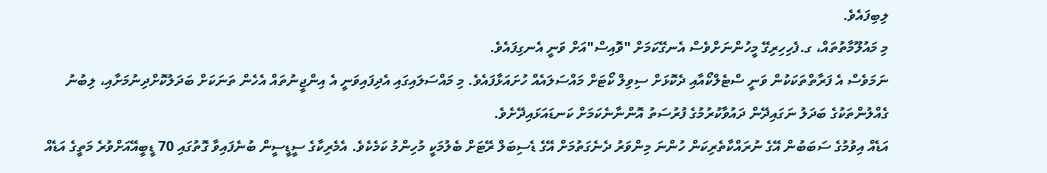ލިބިފައެވެ.
މި މައުލޫމާތުތައް، ގ.ފެހިހިރިގޭ މީހުންނަށްވެސް އެނގޭކަމަށް "ވޮއިސް"އަށް ވަނީ އެނގިފައެވެ.
ނަމަވެސް އެ ފަރާތްތަކަކުން ވަނީ ސްޓެލްކޯއާއި ދެކޮޅަށް ސިވިލް ކޯޓަށް މައްސަލައެއް ހުށައަޅާފައެވެ. މި މައްސަލައިގައި އެދިފައިވަނީ އެ އިންޖީނުތައް އެހެން ތަނަކަށް ބަދަލުކޮށްދިނުމަށާއި، ލިބުނު ގެއްލުންތަކުގެ ބަދަލު ނަގައިދޭން ދައުވާކުރުމުގެ ފުރުސަތު އޮންނާނެކަމަށް ކަނޑައަޅައިދޭށެވެ.
އަޑެއް އިވުމުގެ ސަބަބުން އޭގެ ނުރައްކާތެރިކަން ހުންނަ މިންވަރު ދެނެގަތުމަށް އޭގެ ޑެސިބަލް ރޭޓަށް ބެލުމަކީ މުހިންމު ކަމެކެވެ. އެމެރިކާގެ ސީޑީސީން ބުނެފައިވާ ގޮތުގައި 70 ޑީބީއޭއަށްވުރެ މަތީގެ އަޑެއް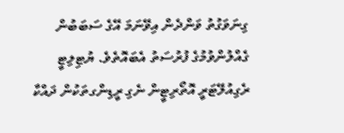ގިނަވަގުތު ވަންދެން އިވޭނަމަ އޭގެ ސަބަބުން ގެއްލުންވުމުގެ ފުރުސަތު އެބައޮތެވެ. ޔުޓިލިޓީ ރެގިއުލޭޓަރީ އޮތޯރިޓީން ނެގި ރީޑިންގތަކުން ދައްކާ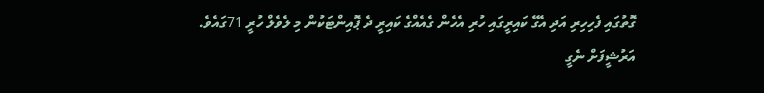ގޮތުގައި ފެހިހިރި އަދި އެގޭ ކައިރީގައި ހުރި އެހެން ގެއެއްގެ ކައިރީ ދެ ޕޮއިންޓަކުން މި ލެވެލް ހުރީ 71ގައެވެ.
އަރުޝީފަށް ނެގީ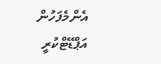އެންމެފަހުން އަޕްޑޭޓްކުރީ